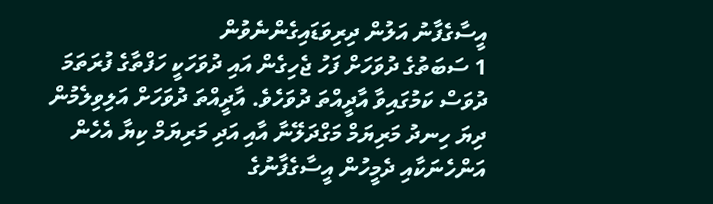އީސާގެފާނު އަލުން ދިރިވަޑައިގެންނެވުން
1 ސަބަތުގެ ދުވަހަށް ފަހު ޖެހިގެން އައި ދުވަހަކީ ހަފްތާގެ ފުރަތަމަ ދުވަސް ކަމުގައިވާ އާދީއްތަ ދުވަހެވެ. އާދީއްތަ ދުވަހަށް އަލިވިލެމުން ދިޔަ ހިނދު މަރިޔަމް މަގްދަލޭނާ އާއި އަދި މަރިޔަމް ކިޔާ އެހެން އަންހެނަކާއި ދެމީހުން އީސާގެފާނުގެ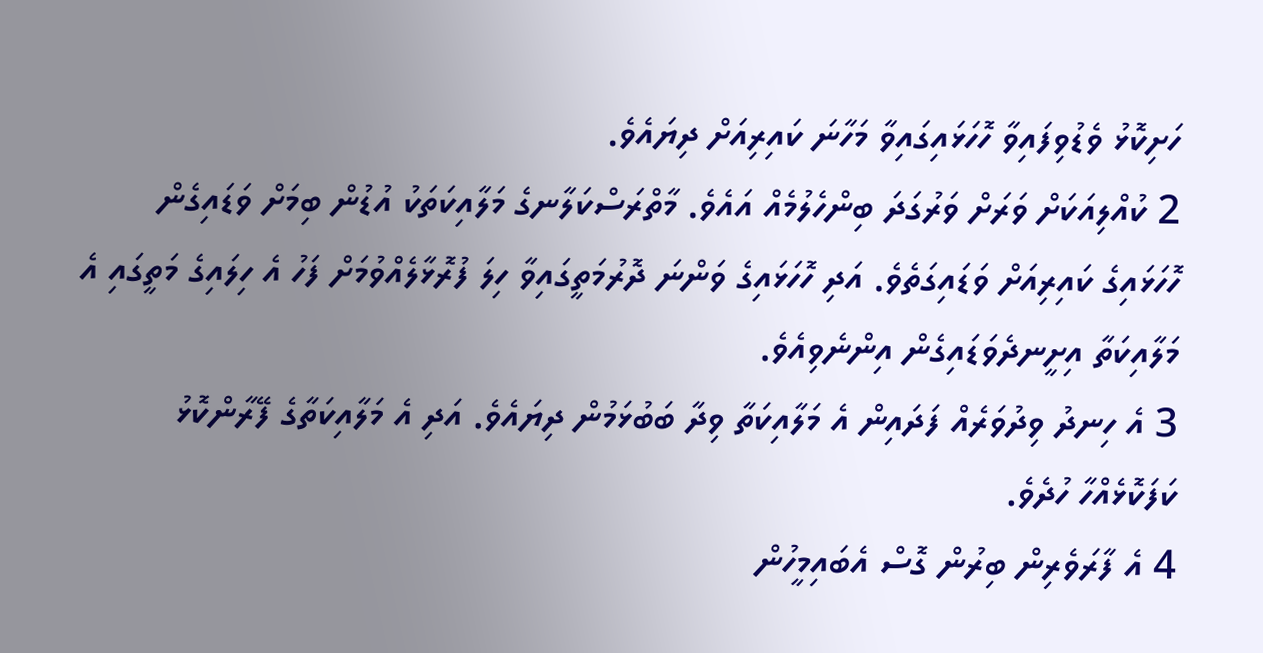ހަށިކޮޅު ވެޑުވިފައިވާ ހޮހަޅައިގައިވާ މަހާނަ ކައިރިއަށް ދިޔައެވެ.
2 ކުއްލިއަކަށް ވަރަށް ވަރުގަދަ ބިންހެލުމެއް އައެވެ. މާތްރަސްކަލާނގެ މަލާއިކަތަކު އުޑުން ބިމަށް ވަޑައިގެން ހޮހަޅައިގެ ކައިރިއަށް ވަޑައިގަތެވެ. އަދި ހޮހަޅައިގެ ވަންނަ ދޮރުމަތީގައިވާ ހިލަ ފުރޮޅާލެއްވުމަށް ފަހު އެ ހިލައިގެ މަތީގައި އެ މަލާއިކަތާ އިށީނދެވަޑައިގެން އިންނެވިއެވެ.
3 އެ ހިނދު ވިދުވަރެއް ފަދައިން އެ މަލާއިކަތާ ވިދާ ބަބުޅަމުން ދިޔައެވެ. އަދި އެ މަލާއިކަތާގެ ފޭރާންކޮޅު ކަފަކޮޅެއްހާ ހުދެވެ.
4 އެ ފާރަވެރިން ބިރުން ގޮސް އެބައިމީހުން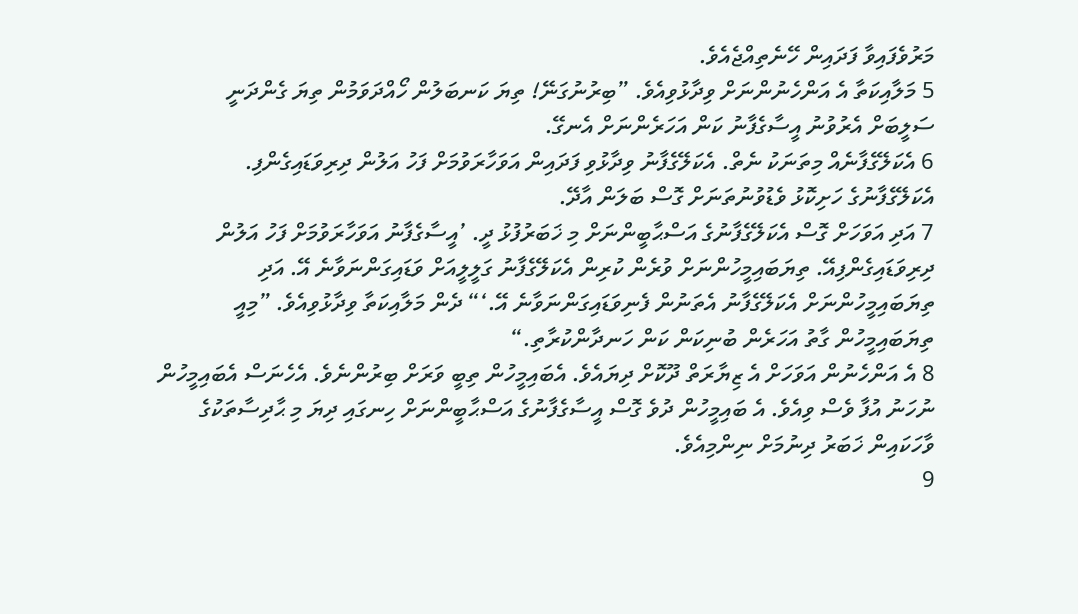މަރުވެފައިވާ ފަދައިން ހޭނެތިއްޖެއެވެ.
5 މަލާއިކަތާ އެ އަންހެނުންނަށް ވިދާޅުވިއެވެ. ”ބިރުނުގަނޭ! ތިޔަ ކަނބަލުން ހޯއްދަވަމުން ތިޔަ ގެންދަނީ ސަލީބަށް އެރުވުނު އީސާގެފާނު ކަން އަހަރެންނަށް އެނގޭ.
6 އެކަލޭގެފާނެއް މިތަނަކު ނެތް. އެކަލޭގެފާނު ވިދާޅުވި ފަދައިން އަވަހާރަވުމަށް ފަހު އަލުން ދިރިވަޑައިގެންފި. އެކަލޭގެފާނުގެ ހަށިކޮޅު ވެޑުވުނުތަނަށް ގޮސް ބަލަން އާދޭ.
7 އަދި އަވަހަށް ގޮސް އެކަލޭގެފާނުގެ އަސްޙާބީންނަށް މި ޚަބަރުފުޅު ދީ. ’އީސާގެފާނު އަވަހާރަވުމަށް ފަހު އަލުން ދިރިވަޑައިގެންފިއޭ. ތިޔަބައިމީހުންނަށް ވުރެން ކުރިން އެކަލޭގެފާނު ގަލީލީއަށް ވަޑައިގަންނަވާނެ އޭ. އަދި ތިޔަބައިމީހުންނަށް އެކަލޭގެފާނު އެތަނުން ފެނިވަޑައިގަންނަވާނެ އޭ.‘“ ދެން މަލާއިކަތާ ވިދާޅުވިއެވެ. ”މިއީ ތިޔަބައިމީހުން ގާތު އަހަރެން ބުނިކަން ކަން ހަނދާންކުރާތި.“
8 އެ އަންހެނުން އަވަހަށް އެ ޒިޔާރަތް ދޫކޮށް ދިޔައެވެ. އެބައިމީހުން ތިބީ ވަރަށް ބިރުންނެވެ. އެހެނަސް އެބައިމީހުން ނުހަނު އުފާ ވެސް ވިއެވެ. އެ ބައިމީހުން ދުވެ ގޮސް އީސާގެފާނުގެ އަސްޙާބީންނަށް ހިނގައި ދިޔަ މި ޙާދިސާތަކުގެ ވާހަކައިން ޚަބަރު ދިނުމަށް ނިންމިއެވެ.
9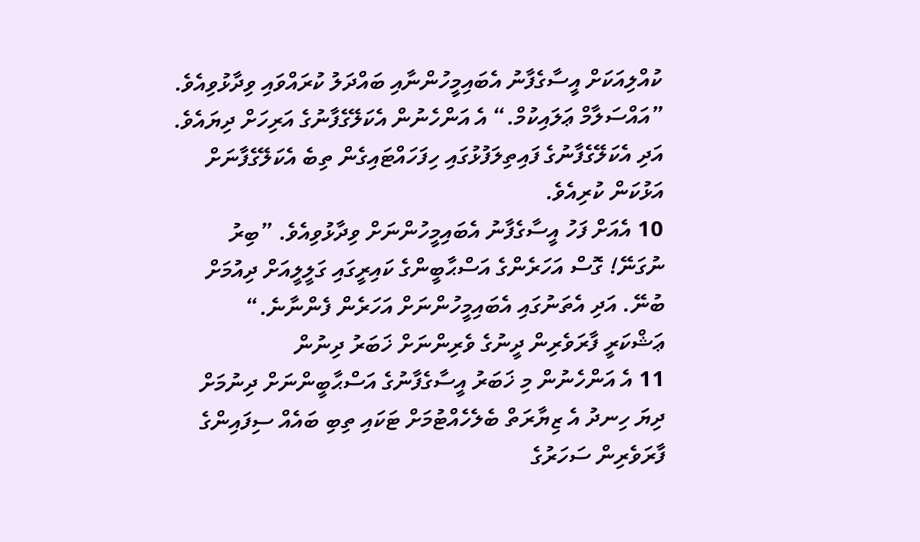ކުއްލިއަކަށް އީސާގެފާނު އެބައިމީހުންނާއި ބައްދަލު ކުރައްވައި ވިދާޅުވިއެވެ. ”އައްސަލާމް ޢަލައިކުމް.“ އެ އަންހެނުން އެކަލޭގެފާނުގެ އަރިހަށް ދިޔައެވެ. އަދި އެކަލޭގެފާނުގެ ފައިތިލަފުޅުގައި ހިފަހައްޓައިގެން ތިބެ އެކަލޭގެފާނަށް އަޅުކަން ކުރިއެވެ.
10 އެއަށް ފަހު އީސާގެފާނު އެބައިމީހުންނަށް ވިދާޅުވިއެވެ. ”ބިރު ނުގަނޭ! ގޮސް އަހަރެންގެ އަސްޙާބީންގެ ކައިރީގައި ގަލީލީއަށް ދިއުމަށް ބުނޭ. އަދި އެތަނުގައި އެބައިމީހުންނަށް އަހަރެން ފެންނާނެ.“
ޢަޝްކަރީ ފާރަވެރިން ދީނުގެ ވެރިންނަށް ޚަބަރު ދިނުން
11 އެ އަންހެނުން މި ޚަބަރު އީސާގެފާނުގެ އަސްޙާބީންނަށް ދިނުމަށް ދިޔަ ހިނދު އެ ޒިޔާރަތް ބެލެހެއްޓުމަށް ޓަކައި ތިބި ބައެއް ސިފައިންގެ ފާރަވެރިން ސަހަރުގެ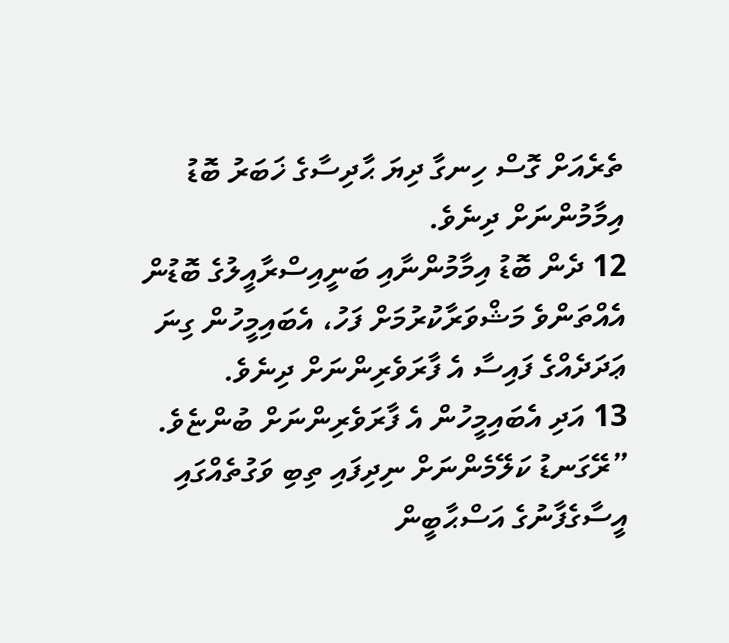ތެރެއަށް ގޮސް ހިނގާ ދިޔަ ޙާދިސާގެ ޚަބަރު ބޮޑު އިމާމުންނަށް ދިނެވެ.
12 ދެން ބޮޑު އިމާމުންނާއި ބަނީއިސްރާއީލުގެ ބޮޑުން އެއްތަންވެ މަޝްވަރާކުރުމަށް ފަހު، އެބައިމީހުން ގިނަ ޢަދަދެއްގެ ފައިސާ އެ ފާރަވެރިންނަށް ދިނެވެ.
13 އަދި އެބައިމީހުން އެ ފާރަވެރިންނަށް ބުންޏެވެ. ”ރޭގަނޑު ކަލޭމެންނަށް ނިދިފައި ތިބި ވަގުތެއްގައި އީސާގެފާނުގެ އަސްޙާބީން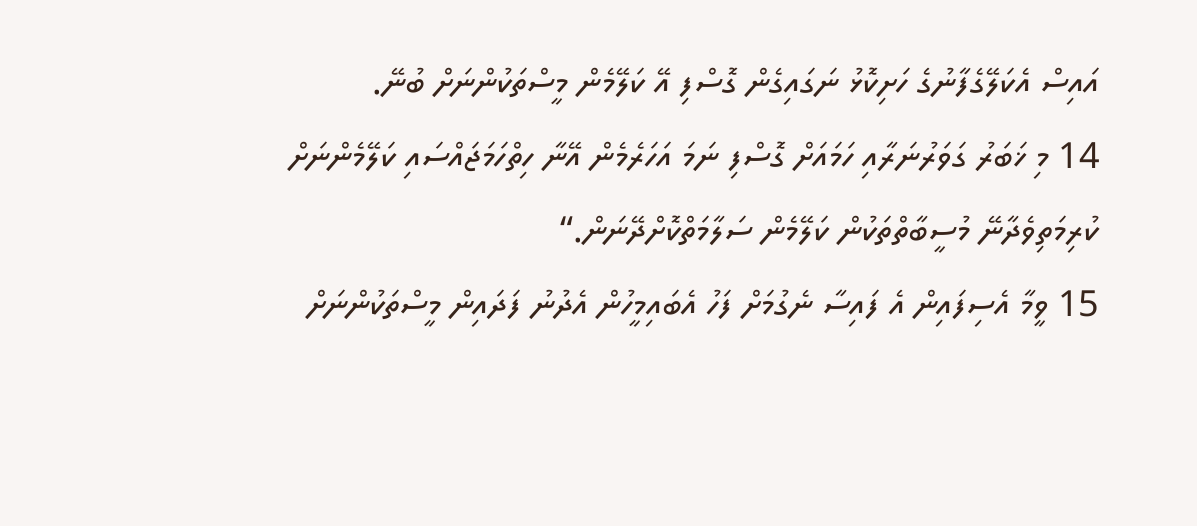އައިސް އެކަލޭގެފާނުގެ ހަށިކޮޅު ނަގައިގެން ގޮސްފި އޭ ކަލޭމެން މީސްތަކުންނަށް ބުނޭ.
14 މި ޚަބަރު ގަވަރުނަރާއި ހަމައަށް ގޮސްފި ނަމަ އަހަރެމެން އޭނާ ހިތްހަމަޖައްސައި ކަލޭމެންނަށް ކުރިމަތިވެދާނޭ މުސީބާތްތަކުން ކަލޭމެން ސަލާމަތްކޮށްދޭނަން.“
15 ވީމާ އެސިފައިން އެ ފައިސާ ނެގުމަށް ފަހު އެބައިމީހުން އެދުނު ފަދައިން މީސްތަކުންނަށް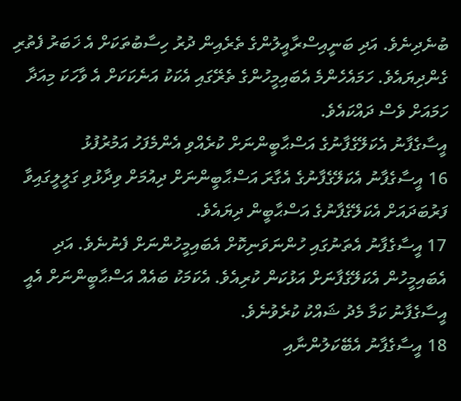ބުނެދިނެވެ. އަދި ބަނީއިސްރާއީލުންގެ ތެރެއިން ދުރު ހިސާބުތަކަށް އެ ޚަބަރު ފެތުރި ގެންދިޔައެވެ. ހަމައެހެންމެ އެބައިމީހުންގެ ތެރޭގައި އެކަކު އަނެކަކަށް އެ ވާހަކަ މިއަދާ ހަމައަށް ވެސް ދައްކައެވެ.
އީސާގެފާނު އެކަލޭގެފާނުގެ އަސްޙާބީންނަށް ކުރެއްވި އެންމެފަހު އަމުރުފުޅު
16 އީސާގެފާނު އެކަލޭގެފާނުގެ އެގާރަ އަސްޙާބީންނަށް ދިއުމަށް ވިދާޅުވި ގަލީލީގައިވާ ފަރުބަދައަށް އެކަލޭގެފާނުގެ އަސްޙާބީން ދިޔައެވެ.
17 އީސާގެފާނު އެތަނުގައި ހުންނަވަނިކޮށް އެބައިމީހުންނަށް ފެނުނެވެ. އަދި އެބައިމީހުން އެކަލޭގެފާނަށް އަޅުކަން ކުރިއެވެ. އެކަމަކު ބައެއް އަސްޙާބީންނަށް އެއީ އީސާގެފާނު ކަމާ މެދު ޝައްކު ކުރެވުނެވެ.
18 އީސާގެފާނު އެބޭކަލުންނާއި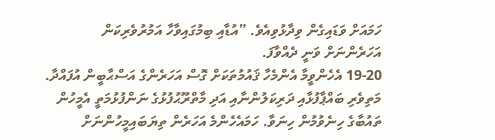ހަމައަށް ވަޑައިގެން ވިދާޅުވިއެވެ. ”އުޑާއި ބިމުގައިވާހާ އަމުރުވެރިކަން އަހަރެންނަށް ވަނީ ދެއްވާފަ.
19-20 އެހެންވީމާ އެންމެހާ ޤައުމުތަކަށް ގޮސް އަހަރެންގެ އަސްޙާބީން އުފައްދާ. މަތިވެރި ބައްޕާފުޅާއި ދަރިކަލުންނާއި އަދި މާތްރޫޙުފުޅުގެ ނަންފުޅުމަތީ އެމީހުން ތައުބާގެ ހިނެވުމުން ހިނަވާ. ހަމައެހެންމެ އަހަރެން ތިޔަބައިމީހުންނަށް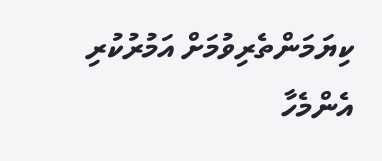ކިޔަމަންތެރިވުމަށް އަމުރުކުރި އެންމެހާ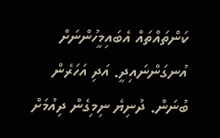ކަންތައްތައް އެބައިމީހުންނަށް އުނގަންނައިދީ. އަދި އަހަރެން ބުނަން. ދުނިޔެ ނިމިގެން ދިއުމަށް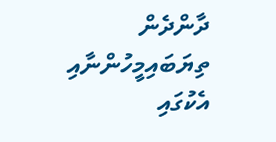ދާންދެން ތިޔަބައިމީހުންނާއި އެކުގައި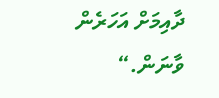ދާއިމަށް އަހަރެން ވާނަން.“